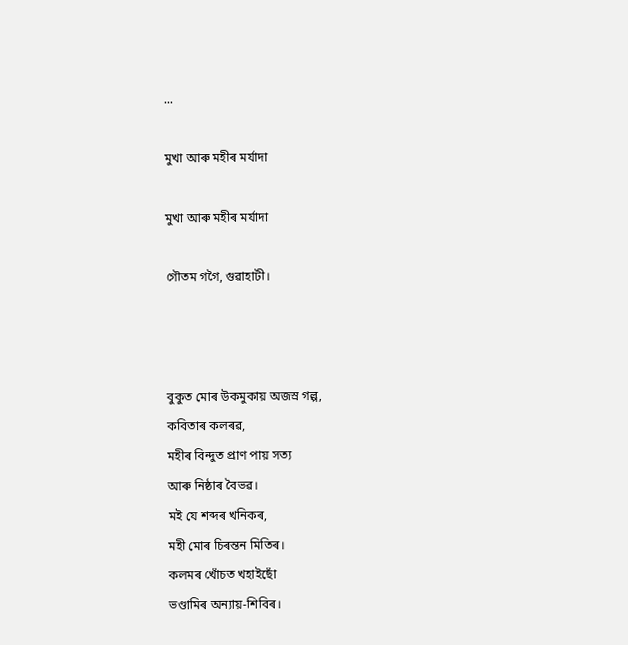...

মুখা আৰু মহীৰ মৰ্যাদা

মুখা আৰু মহীৰ মৰ্যাদা

গৌতম গগৈ, গুৱাহাটী।



বুকুত মোৰ উকমুকায় অজস্ৰ গল্প,
কবিতাৰ কলৰৱ,
মহীৰ বিন্দুত প্ৰাণ পায় সত্য
আৰু নিষ্ঠাৰ বৈভৱ।
মই যে শব্দৰ খনিকৰ,
মহী মোৰ চিৰন্তন মিতিৰ।
কলমৰ খোঁচত খহাইছোঁ
ভণ্ডামিৰ অন্যায়-শিবিৰ।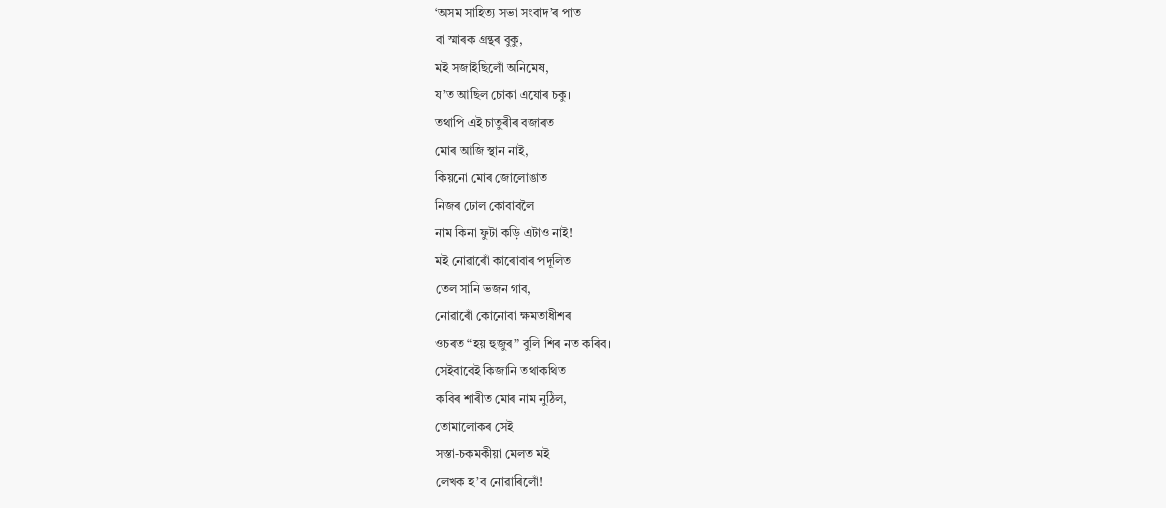‘অসম সাহিত্য সভা সংবাদ’ৰ পাত
বা স্মাৰক গ্ৰন্থৰ বুকু,
মই সজাইছিলোঁ অনিমেষ,
য’ত আছিল চোকা এযোৰ চকু।
তথাপি এই চাতুৰীৰ বজাৰত
মোৰ আজি স্থান নাই,
কিয়নো মোৰ জোলোঙাত
নিজৰ ঢোল কোবাবলৈ
নাম কিনা ফুটা কড়ি এটাও নাই!
মই নোৱাৰোঁ কাৰোবাৰ পদূলিত
তেল সানি ভজন গাব,
নোৱাৰোঁ কোনোবা ক্ষমতাধীশৰ
ওচৰত “হয় হুজুৰ” বুলি শিৰ নত কৰিব।
সেইবাবেই কিজানি তথাকথিত
কবিৰ শাৰীত মোৰ নাম নুঠিল,
তোমালোকৰ সেই
সস্তা-চকমকীয়া মেলত মই
লেখক হ’ব নোৱাৰিলোঁ!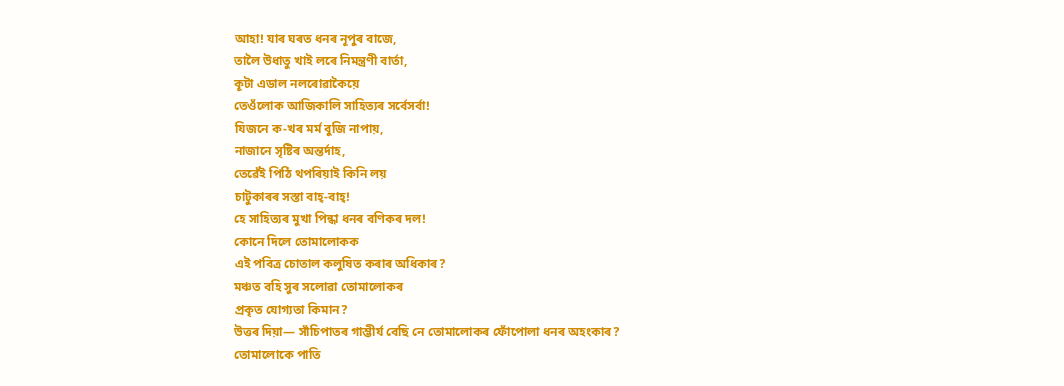আহা! যাৰ ঘৰত ধনৰ নূপুৰ বাজে,
তালৈ উধাতু খাই লৰে নিমন্ত্ৰণী বাৰ্তা,
কূটা এডাল নলৰোৱাকৈয়ে
তেওঁলোক আজিকালি সাহিত্যৰ সৰ্বেসৰ্বা!
যিজনে ক-খৰ মৰ্ম বুজি নাপায়,
নাজানে সৃষ্টিৰ অন্তৰ্দাহ,
তেৱেঁই পিঠি থপৰিয়াই কিনি লয়
চাটুকাৰৰ সস্তা বাহ্-বাহ্!
হে সাহিত্যৰ মুখা পিন্ধা ধনৰ বণিকৰ দল!
কোনে দিলে তোমালোকক
এই পবিত্ৰ চোতাল কলুষিত কৰাৰ অধিকাৰ?
মঞ্চত বহি সুৰ সলোৱা তোমালোকৰ
প্ৰকৃত যোগ্যতা কিমান?
উত্তৰ দিয়া— সাঁচিপাতৰ গাম্ভীৰ্য বেছি নে তোমালোকৰ ফোঁপোলা ধনৰ অহংকাৰ?
তোমালোকে পাতি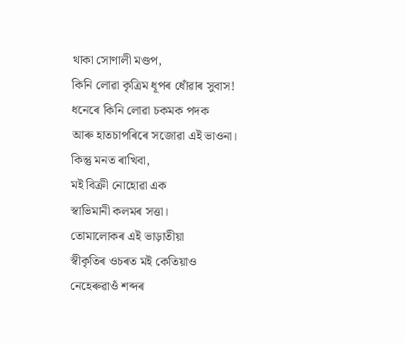থাকা সোণালী মণ্ডপ,
কিনি লোৱা কৃত্ৰিম ধূপৰ ধোঁৱাৰ সুবাস!
ধনেৰে কিনি লোৱা চকমক পদক
আৰু হাতচাপৰিৰে সজোৱা এই ভাওনা।
কিন্তু মনত ৰাখিবা,
মই বিক্ৰী নোহোৱা এক
স্বাভিমানী কলমৰ সত্তা।
তোমালোকৰ এই ভাড়াতীয়া
স্বীকৃতিৰ ওচৰত মই কেতিয়াও
নেহেৰুৱাওঁ শব্দৰ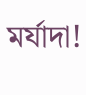মৰ্যাদা!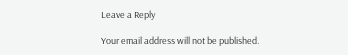Leave a Reply

Your email address will not be published.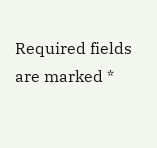Required fields are marked *